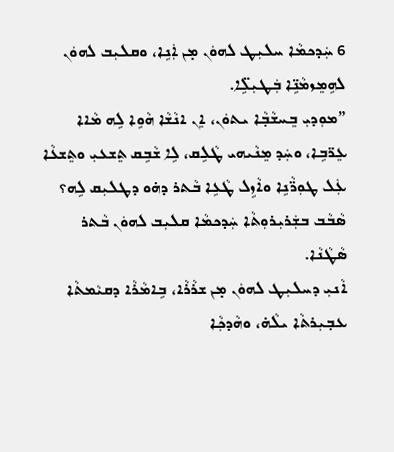6 ܚܲܕܟܡܵܐ ܚܠܝܼܛ ܠܗܘܿܢ ܡ̣ܢ ܐܲܢܹܐ، ܘܩܠܝܼܒ ܠܗܘܿܢ ܠܗܹܡܸܙܡܵܢܹ̈ܐ ܒܲܛܝܼܠܹ̈ܐ.
”ܡܘܼܕܝܼ ܒܸܚܫܵܒ݂ܵܐ ܝܬܘܿܢ، ܐܸܢ ܐܢܵܫܵܐ ܗܵܘܹܐ ܠܹܗ ܡܵܐܐ ܥܸܪ̈ܒܹܐ، ܘܚܲܕ ܡܸܢܵܝܗܝ ܛܵܠܹܩ، ܠܹܐ ܫܵܒܹܩ ܬܸܫܥܝܼ ܘܬܸܫܥܵܐ ܥܲܠ ܛܘܼܪ̈ܵܢܹܐ ܘܐܵܙܹܠ ܛܵܥܹܐ ܒܵܬܪ ܕܗ̇ܘ ܕܛܠܝܼܩ ܠܹܗ؟
ܣܵܒܵܒ ܒܫܲܪܝܼܪܘܼܬܵܐ ܚܲܕܟܡܵܐ ܩܠܝܼܒ ܠܗܘܿܢ ܒܵܬܪ ܣܵܛܵܢܵܐ.
ܐܵܢܝܼ ܕܚܠܝܼܛ ܠܗܘܿܢ ܡ̣ܢ ܫܪܵܪܵܐ، ܒܹܐܡܵܪܵܐ ܕܩܝܵܡܬܵܐ ܥܒ݂ܝܼܪܬܵܐ ܝܠܵܗ̇، ܘܗܵܕܟ݂ܵܐ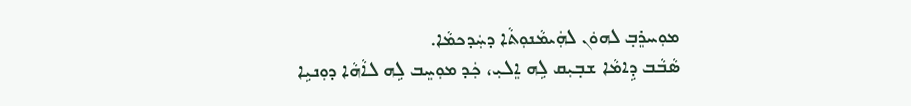ܡܘܼܚܪܸܒ݂ ܠܗܘܿܢ ܠܗܲܝܡܵܢܘܼܬܵܐ ܕܚܲܕܟܡܵܐ.
ܣܵܒܵܒ ܕܹܐܡܵܐ ܫܒ݂ܝܼܩ ܠܹܗ ܐܸܠܝܼ، ܟܲܕ ܡܘܼܚܸܒ ܠܹܗ ܠܐܵܗܵܐ ܕܘܼܢܝܹܐ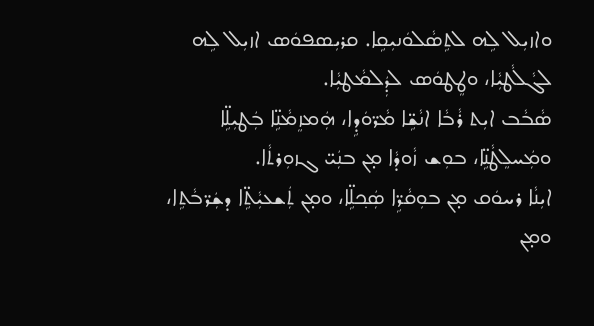ܘܐܙܝܼܠ ܠܹܗ ܠܬܹܣܵܠܘܿܢܝܼܩܹܐ. ܩܪܝܼܣܦܘܿܣ ܐܙܝܼܠ ܠܹܗ ܠܓܵܠܵܛܝܼܵܐ، ܘܛܸܛܘܿܣ ܠܕܲܠܡܵܛܝܼܵܐ.
ܣܵܒܵܒ ܐܝܼܬ ܪܵܒܵܐ ܐܢܵܫܹ̈ܐ ܡܵܪ̈ܘܿܕܹܐ، ܗܲܡܙܸܡܵܢܹ̈ܐ ܒܲܛܝܼܠܹ̈ܐ ܘܡܲܚܠܸܛܵܢܹ̈ܐ، ܒܘܼܫ ܙܵܘܕܵܐ ܡ̣ܢ ܒܢܲܝ̈ ܓܙܘܼܪܬܵܐ.
ܐܝܼܢܵܐ ܪܚܘܿܩ ܡ̣ܢ ܒܘܼܩܵܪܹ̈ܐ ܣܲܟ݂ܠܹ̈ܐ، ܘܡ̣ܢ ܬܲܫܥܝܼܵܬܹ̈ܐ ܕܫܲܪ̈ܒܵܬܹܐ، ܘܡ̣ܢ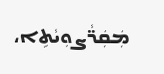ܡܲܩܲܪ̈ܵܨܘܼܝܵܬܹܐ،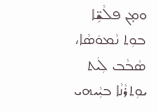ܘܡ̣ܢ ܦܠܵܫܹ̈ܐ ܒܘܼܬ ܢܵܡܘܿܣܵܐ، ܣܵܒܵܒ ܠܲܝܬ ܝܘܼܬܪܵܢܵܐ ܒܝܼܵܝܗܝ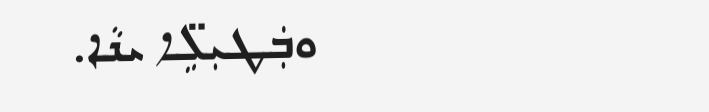ܘܒܲܛܝܼܠܹ̈ܐ ܝܢܵܐ.